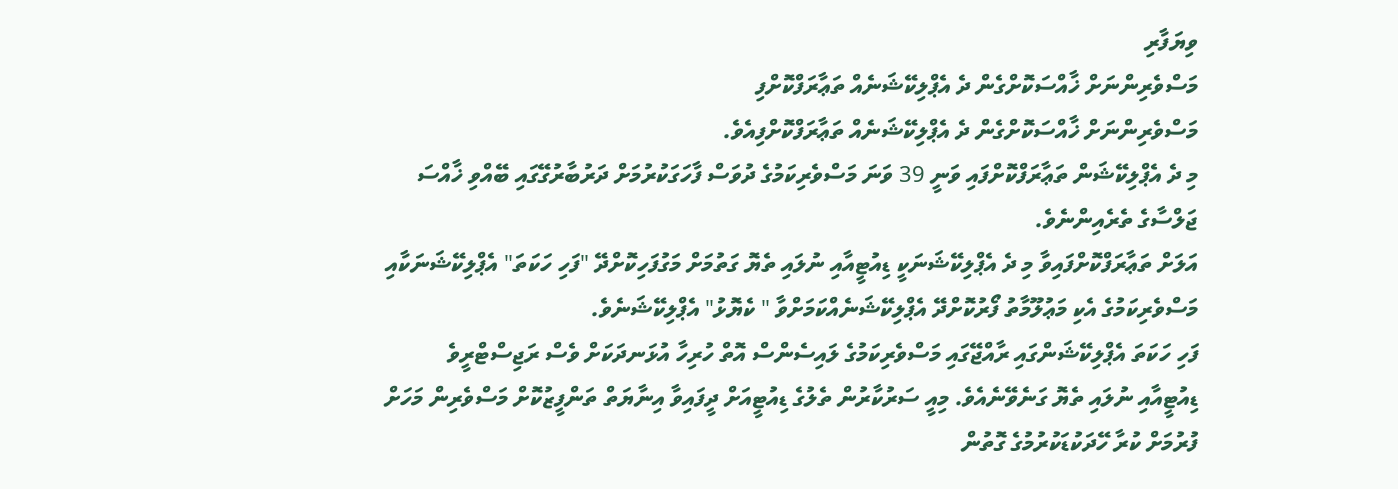ވިޔަފާރި
މަސްވެރިންނަށް ޚާއްސަކޮށްގެން ދެ އެޕްލިކޭޝަނެއް ތަޢާރަފްކޮށްފި
މަސްވެރިންނަށް ޚާއްސަކޮށްގެން ދެ އެޕްލިކޭޝަނެއް ތަޢާރަފްކޮށްފިއެވެ.
މި ދެ އެޕްލިކޭޝަން ތަޢާރަފްކޮށްފައި ވަނީ 39 ވަނަ މަސްވެރިކަމުގެ ދުވަސް ފާހަގަކުރުމަށް ދަރުބާރުގޭގައި ބޭއްވި ޚާއްސަ ޖަލްސާގެ ތެރެއިންނެވެ.
އަލަށް ތަޢާރަފްކޮށްފައިވާ މި ދެ އެޕްލިކޭޝަނަކީ ޑިއުޓީއާއި ނުލައި ތެޔޮ ގަތުމަށް މަގުފަހިކޮށްދޭ "ފަހި ހަކަތަ" އެޕްލިކޭޝަނަކާއި މަސްވެރިކަމުގެ އެކި މަޢުލޫމާތު ފޯރުކޮށްދޭ އެޕްލިކޭޝަނެއްކަމަށްވާ " ކެޔޮޅު" އެޕްލިކޭޝަނެވެ.
ފަހި ހަކަތަ އެޕްލިކޭޝަންގައި ރާއްޖޭގައި މަސްވެރިކަމުގެ ލައިސެންސް އޮތް ހުރިހާ އުޅަނދަކަށް ވެސް ރަޖިސްޓްރީވެ ޑިއުޓީއާއި ނުލައި ތެޔޮ ގަނެވޭނެއެވެ. މިއީ ސަރުކާރުން ތެލުގެ ޑިއުޓީއަށް ދީފައިވާ އިނާޔަތް ތަންފީޒުކޮށް މަސްވެރިން މަހަށް ފުރުމަށް ކުރާ ހޭދަކުޑަކުރުމުގެ ގޮތުން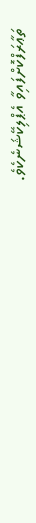ތަޢާރަފްކޮށްފައިވާ އެޕްލިކޭޝަނެކެވެ.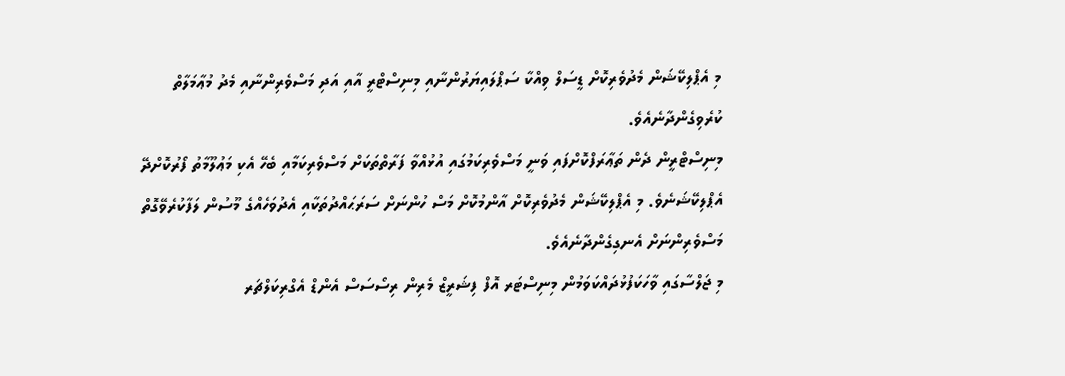މި އެޕްލިކޭޝަން މެދުވެރިކޮށް ޑީސަލް ވިއްކާ ސަޕްލައިޔަރުންނާއި މިނިސްޓްރީ އާއި އަދި މަސްވެރިންނާއި މެދު މުޢާމަލާތް ކުރެވިގެންދާނެއެވެ.
މިނިސްޓްރީން ދެން ތަޢާރަފްކޮށްފައި ވަނީ މަސްވެރިކަމުގައި އުޅުއްވާ ފަރާތްތަކަށް މަސްވެރިކަމާއި ބެހޭ އެކި މަޢުލޫމާތު ފޯރުކޮށްދޭ އެޕްލިކޭޝަނެވެ. މި އެޕްލިކޭޝަން މެދުވެރިކޮށް އާންމުކޮށް މަސް ހުންނަށް ސަރަޙައްދުތަކާއި އެދުވަހެއްގެ މޫސުން ލަފާކުރެވޭގޮތް މަސްވެރިންނަށް އެނގިގެންދާނެއެވެ.
މި ޖަލްސާގައި ވާހަކަފުޅުދައްކަވަމުން މިނިސްޓަރ އޮފް ފިޝަރީޒް މެރިން ރިސޯސަސް އެންޑް އެގްރިކަލްޗަރ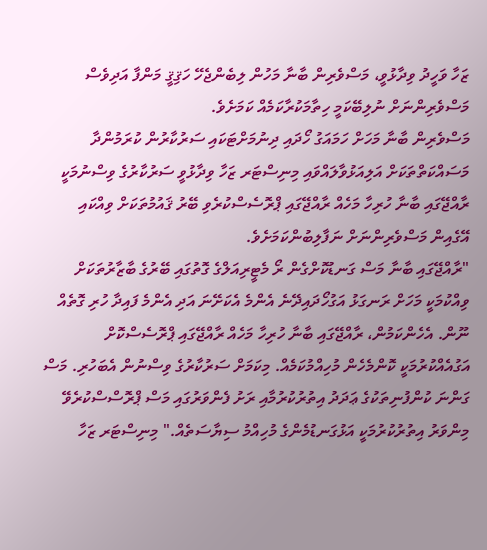ޒަހާ ވަހީދު ވިދާޅުވީ، މަސްވެރިން ބާނާ މަހުން ލިބެންޖެހޭ ހަޤިޤީ މަންފާ އަދިވެސް މަސްވެރިންނަށް ނުލިބޭކަމީ ހިތާމަކުރާކަމެއް ކަމަށެވެ.
މަސްވެރިން ބާނާ މަހަށް ހަމައަގު ހޯދައި ދިނުމަށްޓަކައި ސަރުކާރުން ކުރަމުންދާ މަސައްކަތްތަކަށް އަލިއަޅުވާލައްވައި މިނިސްޓަރ ޒަހާ ވިދާޅުވީ ސަރުކާރުގެ ވިސްނުމަކީ ރާއްޖޭގައި ބާނާ ހުރިހާ މަހެއް ރާއްޖޭގައި ޕްރޮސެސްކުރެވި ބޭރު ޤައުމުތަކަށް ވިއްކައި އޭގެއިން މަސްވެރިންނަށް ނަފާލިބުންކަމަށެވެ.
"ރާއްޖޭގައި ބާނާ މަސް ގަނޑުކޮށްގެން ރޯ މެޓީރިއަލްގެ ގޮތުގައި ބޭރުގެ ބާޒާރުތަކަށް ވިއްކުމަކީ މަހަށް ރަނގަޅު އަގުހޯދައިދޭނެ އެންމެ އެކަށޭނަ އަދި އެންމެ ފައިދާ ހުރި ގޮތެއް ނޫން. އެހެންކަމުން، ރާއްޖޭގައި ބާނާ ހުރިހާ މަހެއް ރާއްޖޭގައި ޕްރޮސެސްކޮށް އަގުއެއްކުރުމަކީ ކޮންމެހެން މުހިއްމުކަމެއް. މިކަމަށް ސަރުކާރުގެ ވިސްނުން އެބަހުރި. މަސް ގަންނަ ކުންފުނިތަކުގެ ޢަދަދު އިތުރުކުރުމާއި ރަށު ފެންވަރުގައި މަސް ޕްރޮސްސްކުރެވޭ މިންވަރު އިތުރުކުރުމަކީ އަޅުގަނޑުމެންގެ މުހިއްމު ސިޔާސަތެއް." މިނިސްޓަރ ޒަހާ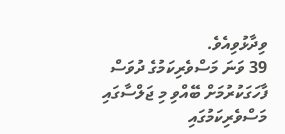ވިދާޅުވިއެވެ.
39 ވަނަ މަސްވެރިކަމުގެ ދުވަސް ފާހަގަކުރުމަށް ބޭއްވި މި ޖަލްސާގައި މަސްވެރިކަމުގައި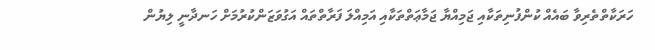ހަރަކާތްތެރިވާ ބައެއް ކުންފުނިތަކާއި ޖަމިއްޔާ ޖަމާޢަތްތަކާއި އަމިއްލަ ފަރާތްތައް އަގުވަޒަންކުރުމަށް ހަނދާނީ ލިޔުން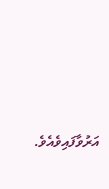އަރުވާފައިވެއެވެ.